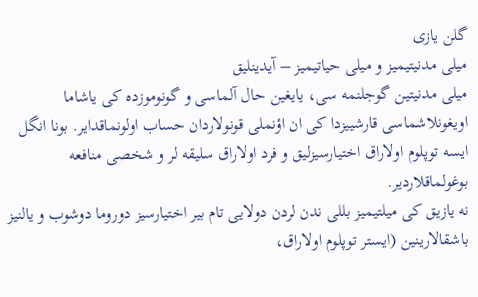گلن یازی
میلی مدنیتیمیز و میلی حیاتیمیز – آیدینلیق
میلی مدنیتین گوجلنمه سی، یایغین حال آلماسی و گونوموزده کی یاشاما اویغونلاشماسی قارشییزدا کی ان اؤنملی قونولاردان حساب اولونماقدایر. بونا انگل ایسه توپلوم اولاراق اختیارسیزلیق و فرد اولاراق سلیقه لر و شخصی منافعه بوغولماقلاردیر.
نه یازیق کی میلتیمیز بللی ندن لردن دولایی تام بیر اختیارسیز دوروما دوشوب و یالنیز باشقالارینین (ایستر توپلوم اولاراق،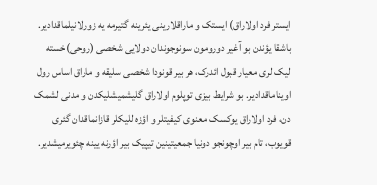ایستر فرد اولاراق) ایستک و ماراقلارینی یئرینه گتیرمه یه زورلانیلماقدادیر. باشقا یؤندن بو آغیر دورومون سونوجوندان دولایی شخصی (روحی)خسته لیک لری معیار قبول ائدرک، هر بیر قونودا شخصی سلیقه و ماراق اساس رول اویناماقدادیر. بو شرایط بیزی توپلوم اولاراق گلیشمیشلیکدن و مدنی لشمک دن، فرد اولاراق یوکسک معنوی کیفیتلر و اؤزه للیکلر قازانماقدان گئری قویوب، تام بیر اوچونجو دونیا جمعیتینین تیپیک بیر اؤرنه یینه چئویرمیشدیر.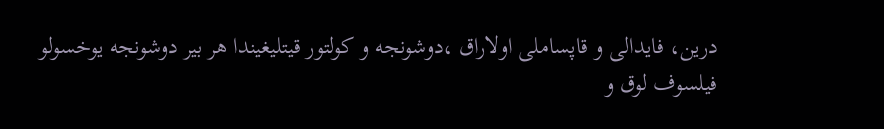درین، فایدالی و قاپساملی اولاراق ،دوشونجه و کولتور قیتلیغیندا هر بیر دوشونجه یوخسولو فیلسوف لوق و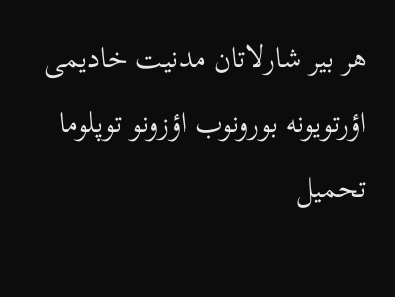هر بیر شارلاتان مدنیت خادیمی اؤرتویونه بورونوب اؤزونو توپلوما تحمیل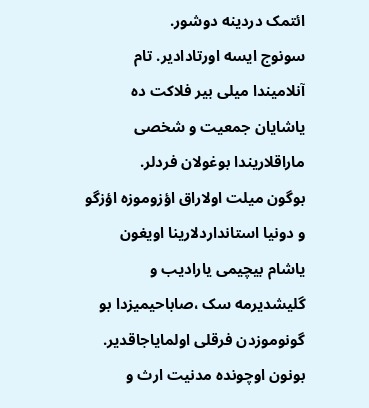ائتمک دردینه دوشور.
سونوج ایسه اورتادادیر. تام آنلامیندا میلی بیر فلاکت ده یاشایان جمعیت و شخصی ماراقلاریندا بوغولان فردلر.
بوگون میلت اولاراق اؤزوموزه اؤزگو و دونیا استانداردلارینا اویغون یاشام بیچیمی یارادیب و گلیشدیرمه سک ،صاباحیمیزدا بو گونوموزدن فرقلی اولمایاجاقدیر. بونون اوچونده مدنیت ارث و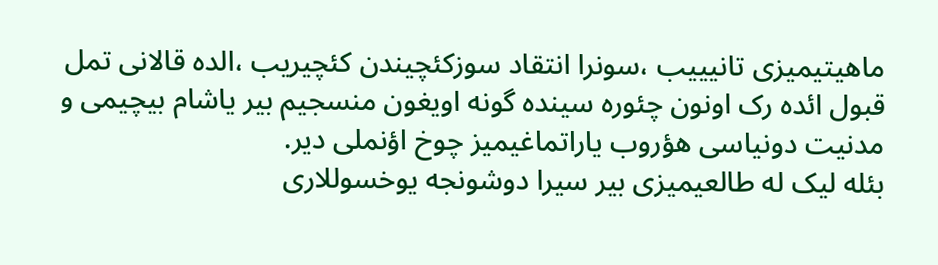ماهیتیمیزی تانیییب ،سونرا انتقاد سوزکئچیندن کئچیریب ،الده قالانی تمل قبول ائده رک اونون چئوره سینده گونه اویغون منسجیم بیر یاشام بیچیمی و مدنیت دونیاسی هؤروب یاراتماغیمیز چوخ اؤنملی دیر.
بئله لیک له طالعیمیزی بیر سیرا دوشونجه یوخسوللاری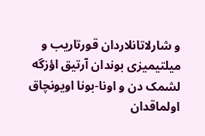و شارلاتانلاردان قورتاریب و میلتیمیزی بوندان آرتیق اؤزگه لشمک دن و اونا-بونا اویونچاق اولماقدان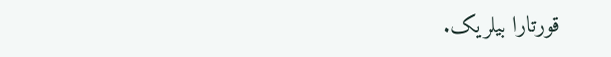قورتارا بیلریک.